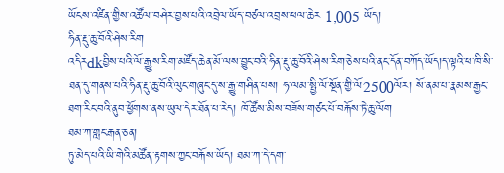ཡོངས་འཛིན་གྱིས་འཚོལ་བཤེར་བྱས་པའི་འབྲེལ་ཡོད་བཙལ་འབྲས་ཕལ་ཆེར 1,005 ཡོད།
ཧིན་རྡུ་ཆུ་བོའི་ཤེས་རིག
འདིརdkབྱིས་པའི་ལོ་རྒྱུས་རིག་མཛོད་ཆེན་མོ་ལས་བྱུང་བའི་ཧིན་རྡུ་ཆུ་བོའི་ཤེས་རིག་ཅེས་པའི་ནང་དོན་བཀོད་ཡོད།ད་ལྟའི་ཕ་ཁི་སི་ཐན་དུ་གནས་པའི་ཧིན་རྡུ་ཆུ་བོའི་ལུང་གཞུང་དུ་ས་རྒྱུ་གཤིན་པས། ཧ་ལམ་སྤྱི་ལོ་སྔོན་གྱི་ལོ2500ལོར། སོ་ནམ་པ་རྣམས་རྒྱང་ཐག་རིང་བའི་ནུབ་ཕྱོགས་ནས་ཡུལ་དེར་ཐོན་པ་རེད། ཁོ་ཚོས་མིས་བཟོས་གཙང་པོ་བརྐོས་ཏེ་ཆུ་ལོག
ཐམ་ཀ་གླང་རྒན་ཅན།
ཏུ་མེད་པའི་ཡི་གེའི་མཚོན་རྟགས་ཀྱང་བརྐོས་ཡོད། ཐམ་ཀ་དེ་དག་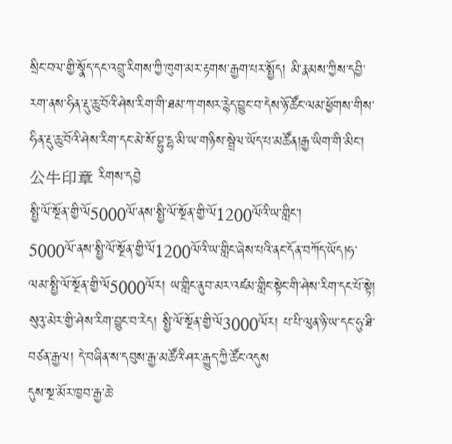སྲིང་བལ་གྱི་སྣོད་དང་འབྲུ་རིགས་ཀྱི་ཁུག་མར་རྟགས་རྒྱག་པར་སྤྱོད། མི་རྣམས་ཀྱིས་དབྱི་རག་ནས་ཧིན་རྡུ་ཆུ་བོའི་ཤེས་རིག་གི་ཐམ་ཀ་གསར་རྙེད་བྱུང་བ་དེས་ཉོ་ཚོང་ལམ་ཕྱོགས་གིས་ཧིན་རྡུ་ཆུ་བོའི་ཤེས་རིག་དང་མེ་སོ་བྷུ་དྷ་མི་ཡ་གཉིས་སྦྲེལ་ཡོད་པ་མཚོན།རྒྱ་ཡིག་གི་མིང་། 公牛印章 རིགས་དབྱེ
སྤྱི་ལོ་སྔོན་གྱི་ལོ5000ལོ་ནས་སྤྱི་ལོ་སྔོན་གྱི་ལོ1200ལོའི་ཡ་གླིང་།
5000ལོ་ནས་སྤྱི་ལོ་སྔོན་གྱི་ལོ1200ལོའི་ཡ་གླིང་ཞེས་པའི་ནང་དོན་བཀོད་ཡོད།ཧ་ལམ་སྤྱི་ལོ་སྔོན་གྱི་ལོ5000ལོར། ཡ་གླིང་ནུབ་མར་འཛམ་གླིང་སྟེང་གི་ཤེས་རིག་དང་པོ་སྟེ། སུའུ་མེར་གྱི་ཤེས་རིག་བྱུང་བ་རེད། སྤྱི་ལོ་སྔོན་གྱི་ལོ3000ལོར། པ་པི་ལུན་ཉི་ཡ་དང་ཧུ་ཐི་བཙན་རྒྱལ། དེ་བཞིན་ས་དབུས་རྒྱ་མཚོའི་ཤར་རྒྱུད་ཀྱི་ཚོང་འདུས
དུས་སྔ་མོར་ཁྱབ་རྒྱ་ཆེ་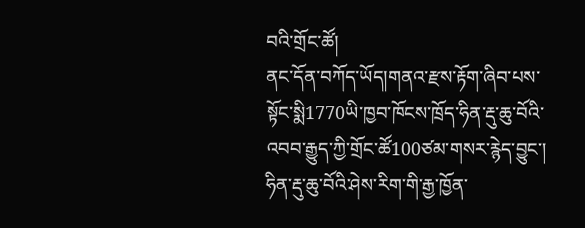བའི་གྲོང་ཚོ།
ནང་དོན་བཀོད་ཡོད།གནའ་རྫས་རྟོག་ཞིབ་པས་སྟོང་སྨི1770ཡི་ཁྱབ་ཁོངས་ཁྲོད་ཧིན་རྡུ་ཆུ་བོའི་འབབ་རྒྱུད་ཀྱི་གྲོང་ཚོ100ཙམ་གསར་རྙེད་བྱུང་། ཧིན་རྡུ་ཆུ་བོའི་ཤེས་རིག་གི་རྒྱ་ཁྱོན་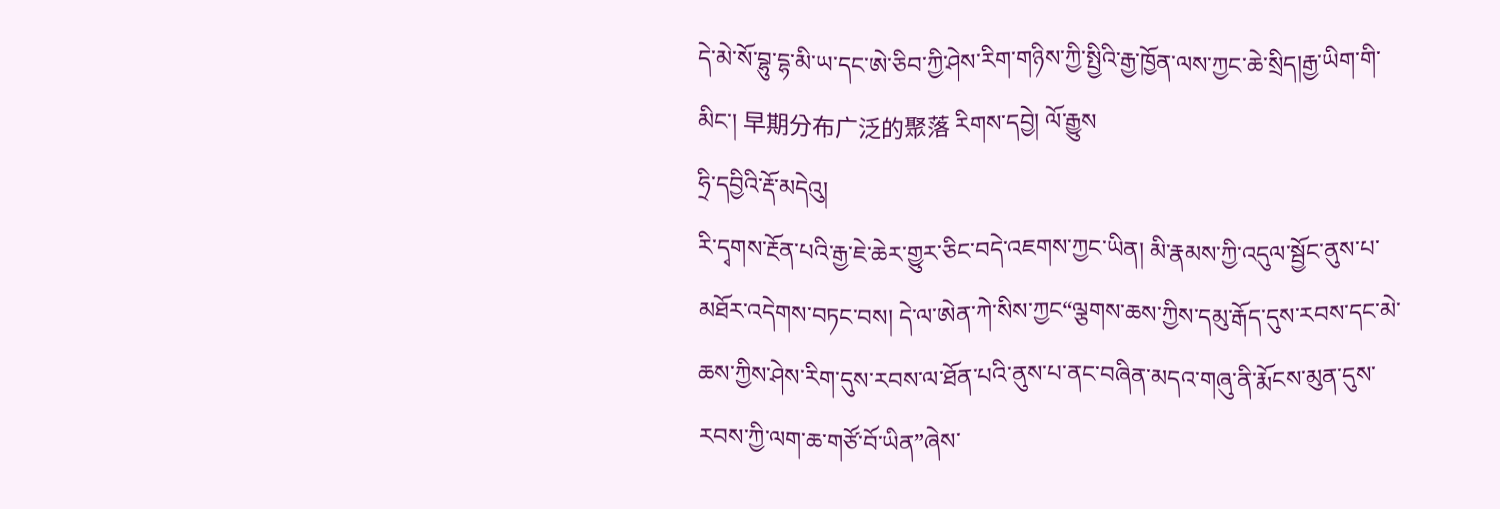དེ་མེ་སོ་བྷུ་དྷ་མི་ཡ་དང་ཨེ་ཅིབ་ཀྱི་ཤེས་རིག་གཉིས་ཀྱི་སྤྱིའི་རྒྱ་ཁྱོན་ལས་ཀྱང་ཆེ་སྲིད།རྒྱ་ཡིག་གི་མིང་། 早期分布广泛的聚落 རིགས་དབྱེ། ལོ་རྒྱུས
ཧྲི་དབྱིའི་རྡོ་མདེའུ།
རི་དྭགས་རྔོན་པའི་རྒྱ་ཇེ་ཆེར་གྱུར་ཅིང་བདེ་འཇགས་ཀྱང་ཡིན། མི་རྣམས་ཀྱི་འདུལ་སྦྱོང་ནུས་པ་མཐོར་འདེགས་བཏང་བས། དེ་ལ་ཨེན་ཀེ་སིས་ཀྱང“ལྕགས་ཆས་ཀྱིས་དམུ་རྒོད་དུས་རབས་དང་མེ་ཆས་ཀྱིས་ཤེས་རིག་དུས་རབས་ལ་ཐོན་པའི་ནུས་པ་ནང་བཞིན་མདའ་གཞུ་ནི་རྨོངས་མུན་དུས་རབས་ཀྱི་ལག་ཆ་གཙོ་བོ་ཡིན”ཞེས་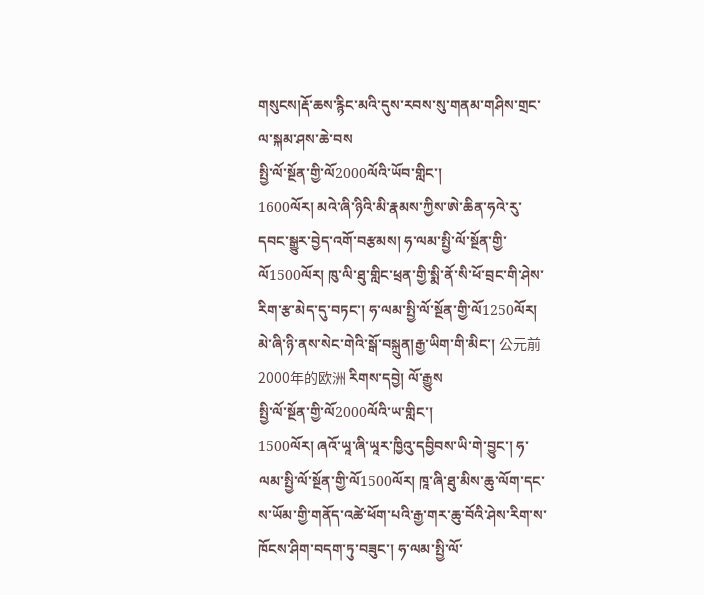གསུངས།རྡོ་ཆས་རྙིང་མའི་དུས་རབས་སུ་གནམ་གཤིས་གྲང་ལ་སྐམ་ཤས་ཆེ་བས
སྤྱི་ལོ་སྔོན་གྱི་ལོ2000ལོའི་ཡོབ་གླིང་།
1600ལོར། མའེ་ཞི་ཉིའི་མི་རྣམས་ཀྱིས་ཨེ་ཆིན་ཧའེ་རུ་དབང་སྒྱུར་བྱེད་འགོ་བརྩམས། ཧ་ལམ་སྤྱི་ལོ་སྔོན་གྱི་ལོ1500ལོར། ཁུ་ལི་ཐུ་གླིང་ཕྲན་གྱི་སྨི་ནོ་སི་ཕོ་བྲང་གི་ཤེས་རིག་རྩ་མེད་དུ་བཏང་། ཧ་ལམ་སྤྱི་ལོ་སྔོན་གྱི་ལོ1250ལོར། མེ་ཞི་ཉི་ནས་སེང་གེའི་སྒོ་བསྐྲུན།རྒྱ་ཡིག་གི་མིང་། 公元前2000年的欧洲 རིགས་དབྱེ། ལོ་རྒྱུས
སྤྱི་ལོ་སྔོན་གྱི་ལོ2000ལོའི་ཡ་གླིང་།
1500ལོར། ཞའོ་ཡཱ་ཞི་ཡཱར་ཁྱིའུ་དབྱིབས་ཡི་གེ་བྱུང་། ཧ་ལམ་སྤྱི་ལོ་སྔོན་གྱི་ལོ1500ལོར། ཁཱ་ཞི་ཐུ་མིས་ཆུ་ལོག་དང་ས་ཡོམ་གྱི་གནོད་འཚེ་ཕོག་པའི་རྒྱ་གར་ཆུ་བོའི་ཤེས་རིག་ས་ཁོངས་ཤིག་བདག་ཏུ་བཟུང་། ཧ་ལམ་སྤྱི་ལོ་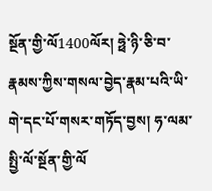སྔོན་གྱི་ལོ1400ལོར། ཧྥེ་ཉི་ཅི་བ་རྣམས་ཀྱིས་གསལ་བྱེད་རྣམ་པའི་ཡི་གེ་དང་པོ་གསར་གཏོད་བྱས། ཧ་ལམ་སྤྱི་ལོ་སྔོན་གྱི་ལོ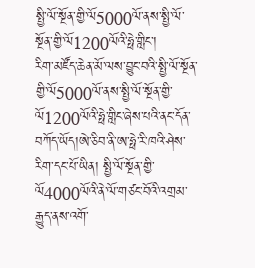སྤྱི་ལོ་སྔོན་གྱི་ལོ5000ལོ་ནས་སྤྱི་ལོ་སྔོན་གྱི་ལོ1200ལོའི་ཧྥེ་གླིང་།
རིག་མཛོད་ཆེན་མོ་ལས་བྱུང་བའི་སྤྱི་ལོ་སྔོན་གྱི་ལོ5000ལོ་ནས་སྤྱི་ལོ་སྔོན་གྱི་ལོ1200ལོའི་ཧྥེ་གླིང་ཞེས་པའི་ནང་དོན་བཀོད་ཡོད།ཨེ་ཅིབ་ནི་ཨ་ཧྥེ་རི་ཁའི་ཤེས་རིག་དང་པོ་ཡིན། སྤྱི་ལོ་སྔོན་གྱི་ལོ4000ལོའི་ནེ་ལོ་གཙང་བོའི་འགྲམ་རྒྱུད་ནས་འགོ་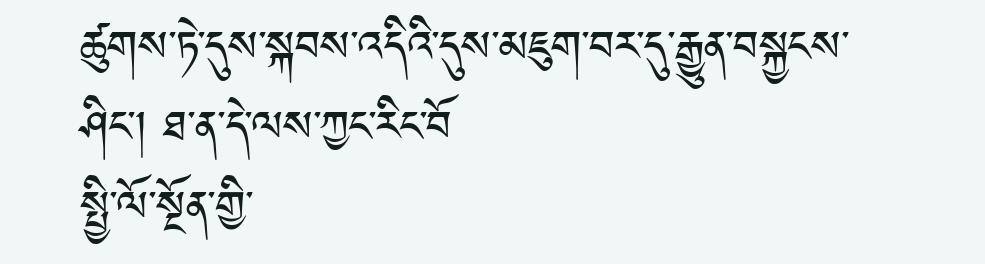ཚུགས་ཏེ་དུས་སྐབས་འདིའི་དུས་མཇུག་བར་དུ་རྒྱུན་བསྐྱངས་ཤིང་། ཐ་ན་དེ་ལས་ཀྱང་རིང་བོ
སྤྱི་ལོ་སྔོན་གྱི་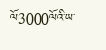ལོ3000ལོའི་ཡ་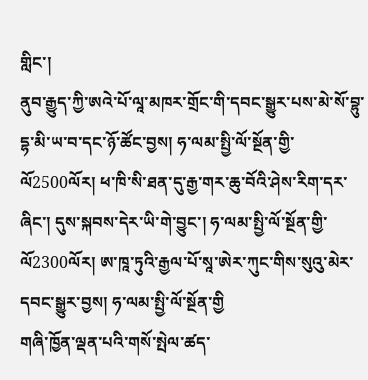གླིང་།
ནུབ་རྒྱུད་ཀྱི་ཨའེ་པོ་ལཱ་མཁར་གྲོང་གི་དབང་སྒྱུར་པས་མེ་སོ་བྷུ་དྷ་མི་ཡ་བ་དང་ཉོ་ཚོང་བྱས། ཧ་ལམ་སྤྱི་ལོ་སྔོན་གྱི་ལོ2500ལོར། ཕ་ཁི་སི་ཐན་དུ་རྒྱ་གར་ཆུ་བོའི་ཤེས་རིག་དར་ཞིང་། དུས་སྐབས་དེར་ཡི་གེ་བྱུང་། ཧ་ལམ་སྤྱི་ལོ་སྔོན་གྱི་ལོ2300ལོར། ཨ་ཁཱ་ཏུའི་རྒྱལ་པོ་སཱ་ཨེར་ཀུང་གིས་སུའུ་མེར་དབང་སྒྱུར་བྱས། ཧ་ལམ་སྤྱི་ལོ་སྔོན་གྱི
གཞི་ཁྱོན་ལྡན་པའི་གསོ་སྤེལ་ཚད་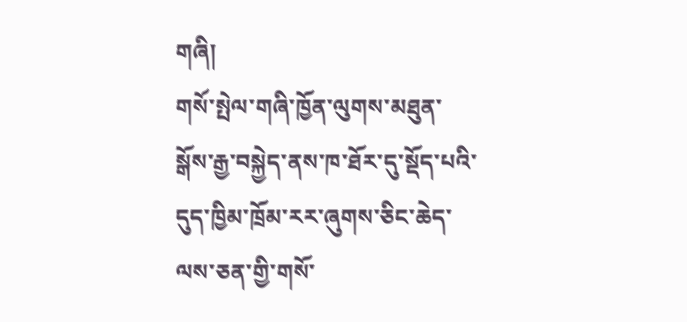གཞི།
གསོ་སྤེལ་གཞི་ཁྱོན་ལུགས་མཐུན་སྒོས་རྒྱ་བསྐྱེད་ནས་ཁ་ཐོར་དུ་སྡོད་པའི་དུད་ཁྱིམ་ཁྲོམ་རར་ཞུགས་ཅིང་ཆེད་ལས་ཅན་གྱི་གསོ་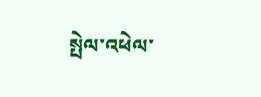སྤེལ་འཕེལ་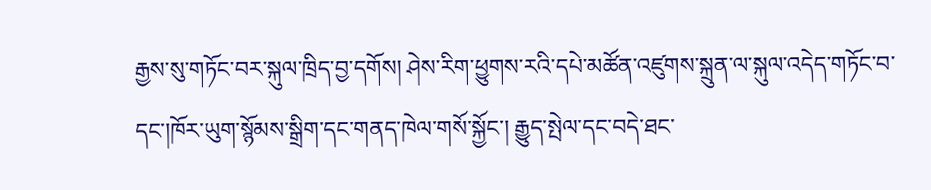རྒྱས་སུ་གཏོང་བར་སྐུལ་ཁྲིད་བྱ་དགོས། ཤེས་རིག་ཕྱུགས་རའི་དཔེ་མཚོན་འཛུགས་སྐྲུན་ལ་སྐུལ་འདེད་གཏོང་བ་དང་།ཁོར་ཡུག་སྙོམས་སྒྲིག་དང་གནད་ཁེལ་གསོ་སྐྱོང་། རྒྱུད་སྤེལ་དང་བདེ་ཐང་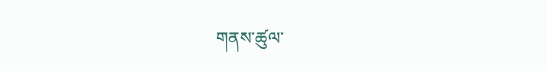གནས་ཚུལ་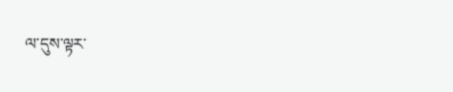ལ་དུས་ལྟར་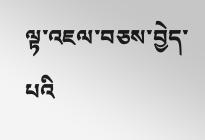ལྟ་འཇལ་བཅས་བྱེད་པའི